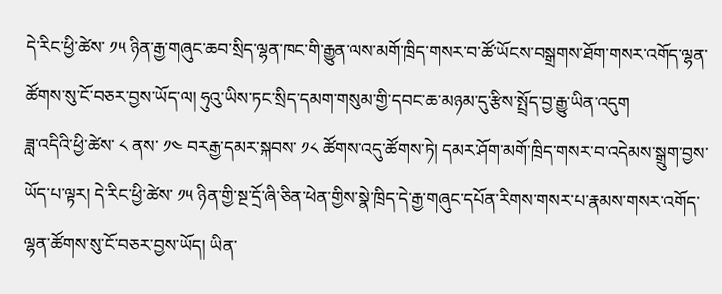དེ་རིང་ཕྱི་ཚེས་ ༡༥ ཉིན་རྒྱ་གཞུང་ཆབ་སྲིད་ལྷན་ཁང་གི་རྒྱུན་ལས་མགོ་ཁྲིད་གསར་བ་ཚོ་ཡོངས་བསྒྲགས་ཐོག་གསར་འགོད་ལྷན་ཚོགས་སུ་ངོ་བཅར་བྱས་ཡོད་ལ། ཧུའུ་ཡིས་ཏང་སྲིད་དམག་གསུམ་གྱི་དབང་ཆ་མཉམ་དུ་རྩིས་སྤྲོད་བྱ་རྒྱུ་ཡིན་འདུག
ཟླ་འདིའི་ཕྱི་ཚེས་ ༨ ནས་ ༡༤ བརརྒྱ་དམར་སྐབས་ ༡༨ ཚོགས་འདུ་ཚོགས་ཏེ། དམར་ཤོག་མགོ་ཁྲིད་གསར་བ་འདེམས་སྒྲུག་བྱས་ཡོད་པ་ལྟར། དེ་རིང་ཕྱི་ཚེས་ ༡༥ ཉིན་གྱི་སྔ་དྲོ་ཞི་ཅིན་ཕེན་གྱིས་སྣེ་ཁྲིད་དེ་རྒྱ་གཞུང་དཔོན་རིགས་གསར་པ་རྣམས་གསར་འགོད་ལྷན་ཚོགས་སུ་ངོ་བཅར་བྱས་ཡོད། ཡིན་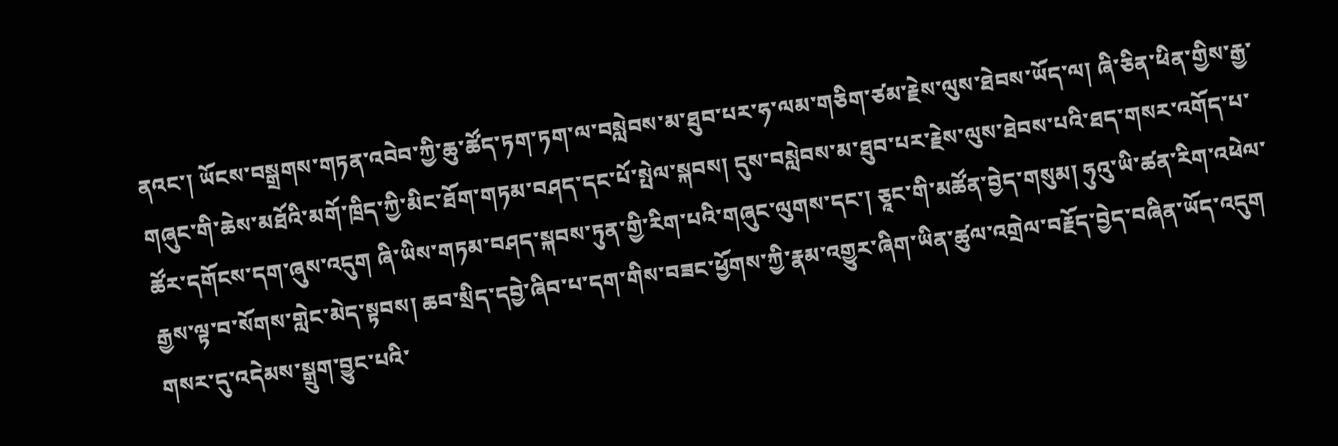ནའང་། ཡོངས་བསྒྲགས་གཏན་འབེབ་ཀྱི་ཆུ་ཚོད་ཏག་ཏག་ལ་བསླེབས་མ་ཐུབ་པར་ཧ་ལམ་གཅིག་ཙམ་རྗེས་ལུས་ཐེབས་ཡོད་ལ། ཞི་ཅིན་ཕིན་གྱིས་རྒྱ་གཞུང་གི་ཆེས་མཐོའི་མགོ་ཁྲིད་ཀྱི་མིང་ཐོག་གཏམ་བཤད་དང་པོ་སྤེལ་སྐབས། དུས་བསླེབས་མ་ཐུབ་པར་རྗེས་ལུས་ཐེབས་པའི་ཐད་གསར་འགོད་པ་ཚོར་དགོངས་དག་ཞུས་འདུག ཞི་ཡིས་གཏམ་བཤད་སྐབས་ཏུན་གྱི་རིག་པའི་གཞུང་ལུགས་དང་། ཅཱང་གི་མཚོན་བྱེད་གསུམ། ཧུའུ་ཡི་ཚན་རིག་འཕེལ་རྒྱས་ལྟ་བ་སོགས་གླེང་མེད་སྟབས། ཆབ་སྲིད་དབྱེ་ཞིབ་པ་དག་གིས་བཟང་ཕྱོགས་ཀྱི་རྣམ་འགྱུར་ཞིག་ཡིན་ཚུལ་འགྲེལ་བརྗོད་བྱེད་བཞིན་ཡོད་འདུག
གསར་དུ་འདེམས་སྒྲུག་བྱུང་པའི་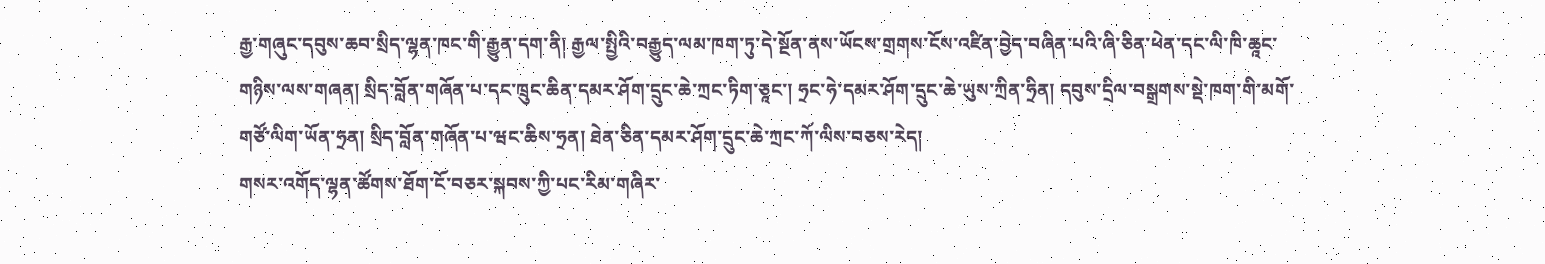རྒྱ་གཞུང་དབུས་ཆབ་སྲིད་ལྷན་ཁང་གི་རྒྱུན་དག་ནི། རྒྱལ་སྤྱིའི་བརྒྱུད་ལམ་ཁག་ཏུ་དེ་སྔོན་ནས་ཡོངས་གྲགས་ངོས་འཛིན་བྱེད་བཞིན་པའི་ཞི་ཅིན་ཕེན་དང་ལི་ཁི་ཆཱང་གཉིས་ལས་གཞན། སྲིད་བློན་གཞོན་པ་དང་ཁྲུང་ཆིན་དམར་ཤོག་དྲུང་ཆེ་ཀྲང་ཏིག་ཅཱང་། ཧྲང་ཧེ་དམར་ཤོག་དྲུང་ཆེ་ཡུས་ཀྲིན་ཧྲིན། དབུས་དྲིལ་བསྒྲགས་སྡེ་ཁག་གི་མགོ་གཙོ་ལིག་ཡོན་ཧྲན། སྲིད་བློན་གཞོན་པ་ཝང་ཆིས་ཧྲན། ཐེན་ཅིན་དམར་ཤོག་དྲུང་ཆེ་ཀྲང་ཀོ་ལིས་བཅས་རེད།
གསར་འགོད་ལྷན་ཚོགས་ཐོག་ངོ་བཅར་སྐབས་ཀྱི་པང་རིམ་གཞིར་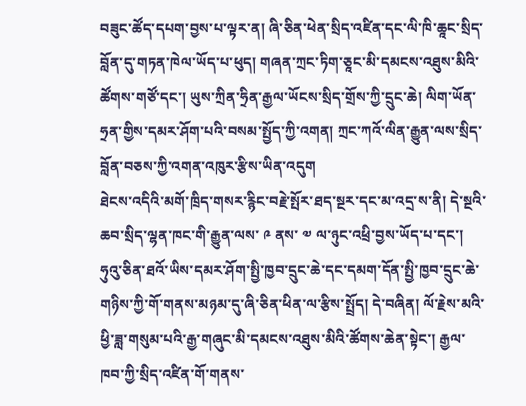བཟུང་ཚོད་དཔག་བྱས་པ་ལྟར་ན། ཞི་ཅིན་ཕེན་སྲིད་འཛིན་དང་ལི་ཁི་ཆཱང་སྲིད་བློན་དུ་གཏན་ཁེལ་ཡོད་པ་ཕུད། གཞན་ཀྲང་ཏིག་ཅཱང་མི་དམངས་འཐུས་མིའི་ཚོགས་གཙོ་དང་། ཡུས་ཀྲིན་ཧྲིན་རྒྱལ་ཡོངས་སྲིད་གྲོས་ཀྱི་དྲུང་ཆེ། ལིག་ཡོན་ཧྲན་གྱིས་དམར་ཤོག་པའི་བསམ་སྤྱོད་ཀྱི་འགན། ཀྲང་ཀའོ་ལིན་རྒྱུན་ལས་སྲིད་བློན་བཅས་ཀྱི་འགན་འཁུར་རྩིས་ཡིན་འདུག
ཐེངས་འདིའི་མགོ་ཁྲིད་གསར་རྙིང་བརྗེ་སྤོར་ཐད་སྔར་དང་མ་འདྲ་ས་ནི། དེ་སྔའི་ཆབ་སྲིད་ལྷན་ཁང་གི་རྒྱུན་ལས་ ༩ ནས་ ༧ ལ་ཉུང་འཕྲི་བྱས་ཡོད་པ་དང་། ཧུའུ་ཅིན་ཐའོ་ཡིས་དམར་ཤོག་སྤྱི་ཁྱབ་དྲུང་ཆེ་དང་དམག་དོན་སྤྱི་ཁྱབ་དྲུང་ཆེ་གཉིས་ཀྱི་གོ་གནས་མཉམ་དུ་ཞི་ཅིན་ཕིན་ལ་རྩིས་སྤྲོད། དེ་བཞིན། ལོ་རྗེས་མའི་ཕྱི་ཟླ་གསུམ་པའི་རྒྱ་གཞུང་མི་དམངས་འཐུས་མིའི་ཚོགས་ཆེན་སྟེང་། རྒྱལ་ཁབ་ཀྱི་སྲིད་འཛིན་གོ་གནས་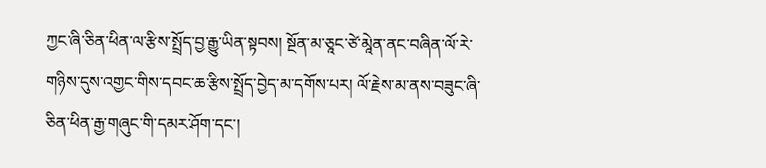ཀྱང་ཞི་ཅིན་ཕིན་ལ་རྩིས་སྤྲོད་བྱ་རྒྱུ་ཡིན་སྟབས། སྔོན་མ་ཅཱང་ཙེ་མཱེན་ནང་བཞིན་ལོ་རེ་གཉིས་དུས་འགྱང་གིས་དབང་ཆ་རྩིས་སྤྲོད་བྱེད་མ་དགོས་པར། ལོ་རྗེས་མ་ནས་བཟུང་ཞི་ཅིན་ཕིན་རྒྱ་གཞུང་གི་དམར་ཤོག་དང་།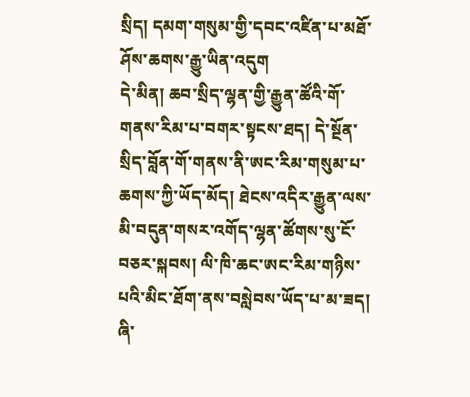སྲིད། དམག་གསུམ་གྱི་དབང་འཛིན་པ་མཐོ་ཤོས་ཆགས་རྒྱུ་ཡིན་འདུག
དེ་མིན། ཆབ་སྲིད་ལྷན་གྱི་རྒྱུན་ཚོའི་གོ་གནས་རིམ་པ་བགར་སྟངས་ཐད། དེ་སྔོན་སྲིད་བློན་གོ་གནས་ནི་ཨང་རིམ་གསུམ་པ་ཆགས་ཀྱི་ཡོད་མོད། ཐེངས་འདིར་རྒྱུན་ལས་མི་བདུན་གསར་འགོད་ལྷན་ཚོགས་སུ་ངོ་བཅར་སྐབས། ལི་ཁི་ཆང་ཨང་རིམ་གཉིས་པའི་མིང་ཐོག་ནས་བསླེབས་ཡོད་པ་མ་ཟད། ཞི་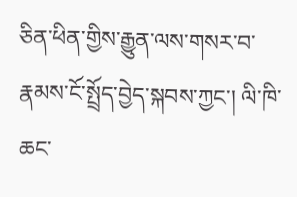ཅིན་ཕིན་གྱིས་རྒྱུན་ལས་གསར་བ་རྣམས་ངོ་སྤྲོད་བྱེད་སྐབས་ཀྱང་། ལི་ཁི་ཆང་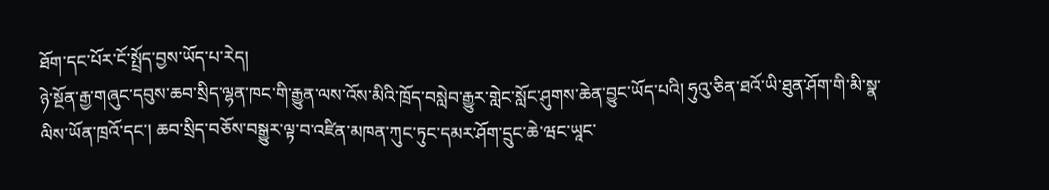ཐོག་དང་པོར་ངོ་སྤྲོད་བྱས་ཡོད་པ་རེད།
ཉེ་སྔོན་རྒྱ་གཞུང་དབུས་ཆབ་སྲིད་ལྷན་ཁང་གི་རྒྱུན་ལས་འོས་མིའི་ཁྲོད་བསླེབ་རྒྱུར་གླེང་སློང་ཤུགས་ཆེན་བྱུང་ཡོད་པའི། ཧུའུ་ཅིན་ཐའོ་ཡི་ཐུན་ཤོག་གི་མི་སྣ་ལིས་ཡོན་ཁྲའོ་དང་། ཆབ་སྲིད་བཅོས་བསྒྱུར་ལྟ་བ་འཛིན་མཁན་ཀུང་ཏུང་དམར་ཤོག་དྲུང་ཆེ་ཝང་ཡཱང་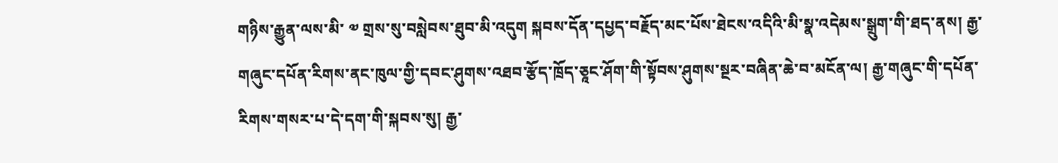གཉིས་རྒྱུན་ལས་མི་ ༧ གྲས་སུ་བསླེབས་ཐུབ་མི་འདུག སྐབས་དོན་དཔྱད་བརྗོད་མང་པོས་ཐེངས་འདིའི་མི་སྣ་འདེམས་སྒྲུག་གི་ཐད་ནས། རྒྱ་གཞུང་དཔོན་རིགས་ནང་ཁུལ་གྱི་དབང་ཤུགས་འཐབ་རྩོད་ཁྲོད་ཅཱང་ཤོག་གི་སྟོབས་ཤུགས་སྔར་བཞིན་ཆེ་བ་མངོན་ལ། རྒྱ་གཞུང་གི་དཔོན་རིགས་གསར་པ་དེ་དག་གི་སྐབས་སུ། རྒྱ་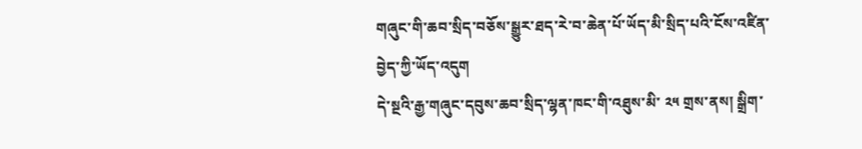གཞུང་གི་ཆབ་སྲིད་བཅོས་སྒྱུར་ཐད་རེ་བ་ཆེན་པོ་ཡོད་མི་སྲིད་པའི་ངོས་འཛིན་བྱེད་ཀྱི་ཡོད་འདུག
དེ་སྔའི་རྒྱ་གཞུང་དབུས་ཆབ་སྲིད་ལྷན་ཁང་གི་འཐུས་མི་ ༢༥ གྲས་ནས། སྒྲིག་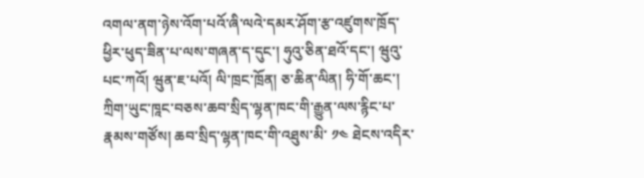འགལ་ནག་ཉེས་འོག་པའོ་ཞི་ལའེ་དམར་ཤོག་རྩ་འཛུགས་ཁྲོད་ཕྱིར་ཕུད་ཟིན་པ་ལས་གཞན་ད་དུང་། ཧུའུ་ཅིན་ཐའོ་དང་། ཝུའུ་པང་ཀའོ། ཝུན་ཇ་པའོ། ལི་ཁྲང་ཁྲོན། ཅ་ཆིན་ལིན། ཧི་གོ་ཆང་། ཀྲིག་ཡུང་ཁཱང་བཅས་ཆབ་སྲིད་ལྷན་ཁང་གི་རྒྱུན་ལས་རྙིང་པ་རྣམས་གཙོས། ཆབ་སྲིད་ལྷན་ཁང་གི་འཐུས་མི་ ༡༤ ཐེངས་འདིར་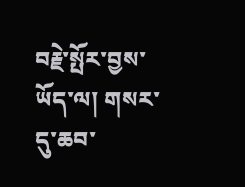བརྗེ་སྤོར་བྱས་ཡོད་ལ། གསར་དུ་ཆབ་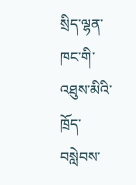སྲིད་ལྷན་ཁང་གི་འཐུས་མིའི་ཁྲོད་བསླེབས་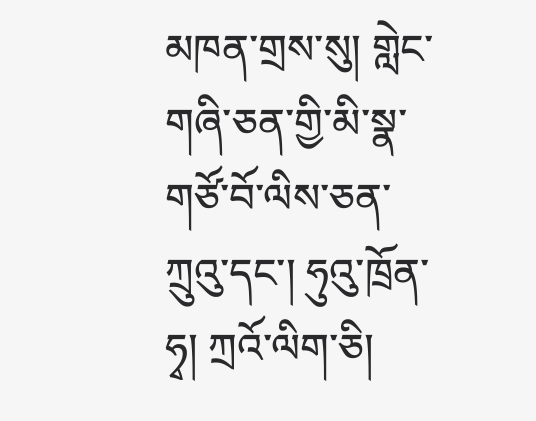མཁན་གྲས་སུ། གླེང་གཞི་ཅན་གྱི་མི་སྣ་གཙོ་བོ་ལིས་ཅན་ཀྲུའུ་དང་། ཧུའུ་ཁྲོན་ཧྭ། ཀྲའོ་ལིག་ཅི།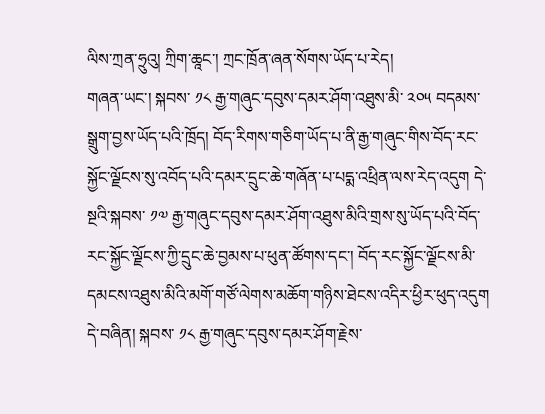ལིས་ཀྲན་ཧྲུའུ། ཀྲིག་ཆཱང་། ཀྲང་ཁྲོན་ཞན་སོགས་ཡོད་པ་རེད།
གཞན་ཡང་། སྐབས་ ༡༨ རྒྱ་གཞུང་དབུས་དམར་ཤོག་འཐུས་མི་ ༢༠༥ བདམས་སྒྲུག་བྱས་ཡོད་པའི་ཁྲོད། བོད་རིགས་གཅིག་ཡོད་པ་ནི་རྒྱ་གཞུང་གིས་བོད་རང་སྐྱོང་ལྗོངས་སུ་འབོད་པའི་དམར་དྲུང་ཆེ་གཞོན་པ་པདྨ་འཕྲིན་ལས་རེད་འདུག དེ་སྔའི་སྐབས་ ༡༧ རྒྱ་གཞུང་དབུས་དམར་ཤོག་འཐུས་མིའི་གྲས་སུ་ཡོད་པའི་བོད་རང་སྐྱོང་ལྗོངས་ཀྱི་དྲུང་ཆེ་བྱམས་པ་ཕུན་ཚོགས་དང་། བོད་རང་སྐྱོང་ལྗོངས་མི་དམངས་འཐུས་མིའི་མགོ་གཙོ་ལེགས་མཆོག་གཉིས་ཐེངས་འདིར་ཕྱིར་ཕུད་འདུག དེ་བཞིན། སྐབས་ ༡༨ རྒྱ་གཞུང་དབུས་དམར་ཤོག་རྗེས་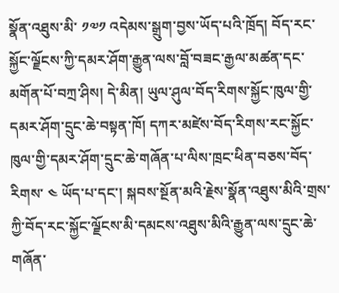སྣོན་འཐུས་མི་ ༡༧༡ འདེམས་སྒྲུག་བྱས་ཡོད་པའི་ཁྲོད། བོད་རང་སྐྱོང་ལྗོངས་ཀྱི་དམར་ཤོག་རྒྱུན་ལས་བློ་བཟང་རྒྱལ་མཚན་དང་མགོན་པོ་བཀྲ་ཤིས། དེ་མིན། ཡུལ་ཤུལ་བོད་རིགས་སྐྱོང་ཁུལ་གྱི་དམར་ཤོག་དྲུང་ཆེ་བསྟན་ཁོ། དཀར་མཛེས་བོད་རིགས་རང་སྐྱོང་ཁུལ་གྱི་དམར་ཤོག་དྲུང་ཆེ་གཞོན་པ་ལིས་ཁྲང་ཕིན་བཅས་བོད་རིགས་ ༤ ཡོད་པ་དང་། སྐབས་སྔོན་མའི་རྗེས་སྣོན་འཐུས་མིའི་གྲས་ཀྱི་བོད་རང་སྐྱོང་ལྗོངས་མི་དམངས་འཐུས་མིའི་རྒྱུན་ལས་དྲུང་ཆེ་གཞོན་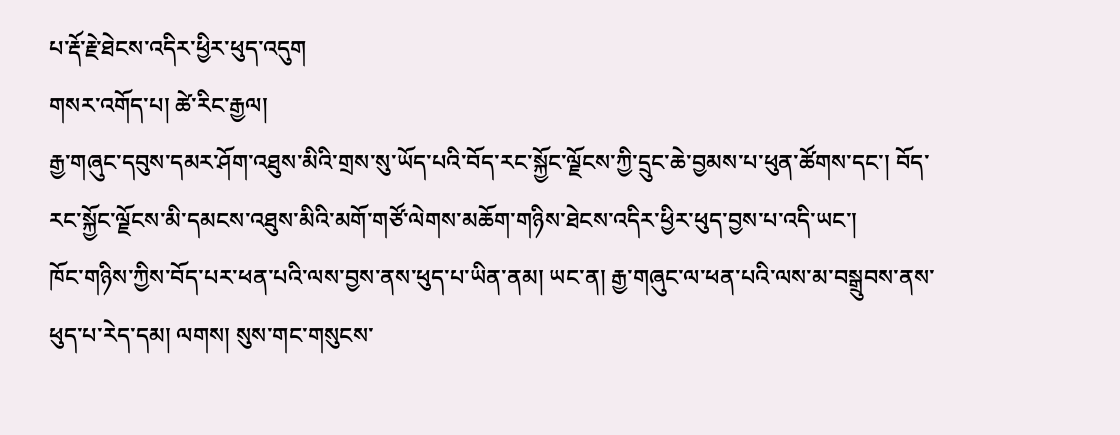པ་རྡོ་རྗེ་ཐེངས་འདིར་ཕྱིར་ཕུད་འདུག
གསར་འགོད་པ། ཚེ་རིང་རྒྱལ།
རྒྱ་གཞུང་དབུས་དམར་ཤོག་འཐུས་མིའི་གྲས་སུ་ཡོད་པའི་བོད་རང་སྐྱོང་ལྗོངས་ཀྱི་དྲུང་ཆེ་བྱམས་པ་ཕུན་ཚོགས་དང་། བོད་རང་སྐྱོང་ལྗོངས་མི་དམངས་འཐུས་མིའི་མགོ་གཙོ་ལེགས་མཆོག་གཉིས་ཐེངས་འདིར་ཕྱིར་ཕུད་བྱས་པ་འདི་ཡང་།
ཁོང་གཉིས་ཀྱིས་བོད་པར་ཕན་པའི་ལས་བྱས་ནས་ཕུད་པ་ཡིན་ནམ། ཡང་ན། རྒྱ་གཞུང་ལ་ཕན་པའི་ལས་མ་བསྒྲུབས་ནས་ཕུད་པ་རེད་དམ། ལགས། སུས་གང་གསུངས་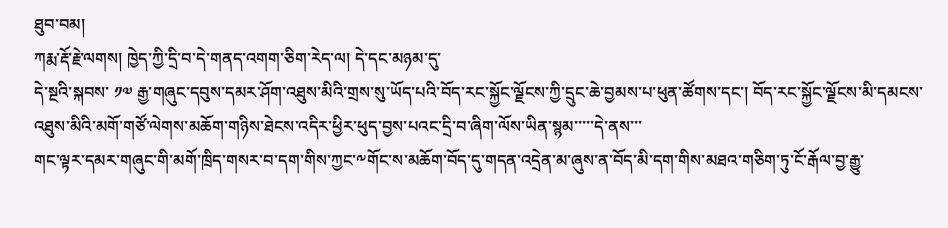ཐུབ་བམ།
ཀརྨ་རྡོ་རྗེ་ལགས། ཁྱེད་ཀྱི་དྲི་བ་དེ་གནད་འགག་ཅིག་རེད་ལ། དེ་དང་མཉམ་དུ་
དེ་སྔའི་སྐབས་ ༡༧ རྒྱ་གཞུང་དབུས་དམར་ཤོག་འཐུས་མིའི་གྲས་སུ་ཡོད་པའི་བོད་རང་སྐྱོང་ལྗོངས་ཀྱི་དྲུང་ཆེ་བྱམས་པ་ཕུན་ཚོགས་དང་། བོད་རང་སྐྱོང་ལྗོངས་མི་དམངས་འཐུས་མིའི་མགོ་གཙོ་ལེགས་མཆོག་གཉིས་ཐེངས་འདིར་ཕྱིར་ཕུད་བྱས་པའང་དྲི་བ་ཞིག་ལོས་ཡིན་སྙམ་་་་་དེ་ནས་་་
གང་ལྟར་དམར་གཞུང་གི་མགོ་ཁྲིད་གསར་བ་དག་གིས་ཀྱང་༸གོང་ས་མཆོག་བོད་དུ་གདན་འདྲེན་མ་ཞུས་ན་བོད་མི་དག་གིས་མཐའ་གཅིག་ཏུ་ངོ་རྒོལ་བྱ་རྒྱུ་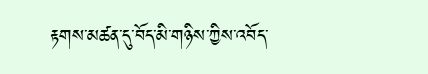རྟགས་མཚན་དུ་བོད་མི་གཉིས་ཀྱིས་འབོད་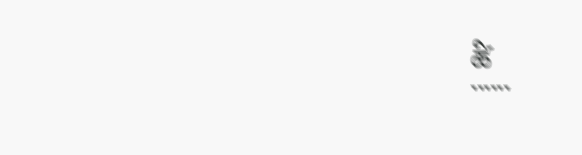ཚི
་་་་་་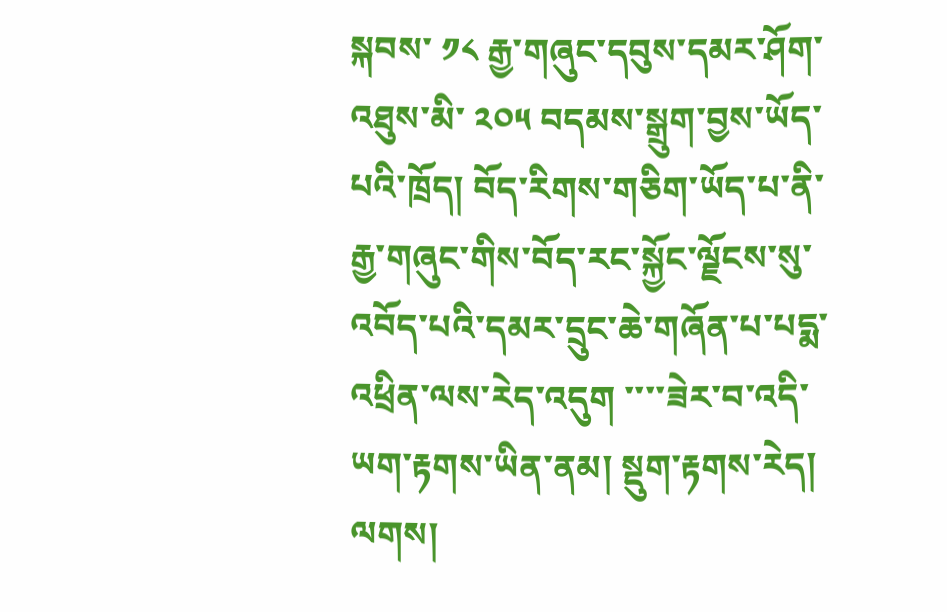སྐབས་ ༡༨ རྒྱ་གཞུང་དབུས་དམར་ཤོག་འཐུས་མི་ ༢༠༥ བདམས་སྒྲུག་བྱས་ཡོད་པའི་ཁྲོད། བོད་རིགས་གཅིག་ཡོད་པ་ནི་རྒྱ་གཞུང་གིས་བོད་རང་སྐྱོང་ལྗོངས་སུ་འབོད་པའི་དམར་དྲུང་ཆེ་གཞོན་པ་པདྨ་འཕྲིན་ལས་རེད་འདུག ་་་་ཟེར་བ་འདི་ཡག་རྟགས་ཡིན་ནམ། སྡུག་རྟགས་རེད། ལགས།